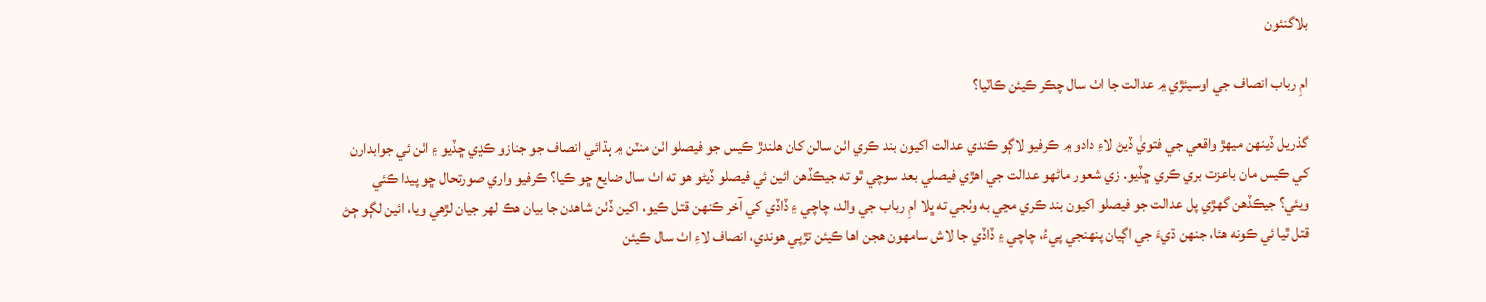بلاگنئون

امِ رباب انصاف جي اوسيئڙي ۾ عدالت جا اٺ سال چڪر ڪيئن ڪاٽيا؟

گذريل ڏينهن ميهڙ واقعي جي فتويٰ ڏيڻ لاءِ دادو ۾ ڪرفيو لاڳو ڪندي عدالت اکيون بند ڪري اٺن سالن کان هلندڙ ڪيس جو فيصلو اٺن منٽن ۾ ٻڌائي انصاف جو جنازو ڪڍي ڇڏيو ۽ اٺن ئي جوابدارن کي ڪيس مان باعزت بري ڪري ڇڏيو. زي شعور ماڻهو عدالت جي اهڙي فيصلي بعد سوچي ٿو ته جيڪڏهن ائين ئي فيصلو ڏيڻو هو ته اٺ سال ضايع ڇو ڪيا؟ ڪرفيو واري صورتحال ڇو پيدا ڪئي ويئي؟ جيڪڏهن گهڙي پل عدالت جو فيصلو اکيون بند ڪري مڃي به وٺجي ته ڀلا امِ رباب جي والد، چاچي ۽ ڏاڏي کي آخر ڪنهن قتل ڪيو، اکين ڏٺن شاهدن جا بيان هڪ لهر جيان لڙهي ويا، ائين لڳو ڄڻ قتل ٿيا ئي ڪونه هئا، جنهن ڌيءَ جي اڳيان پنهنجي پيءُ، چاچي ۽ ڏاڏي جا لاش سامهون هجن اها ڪيئن تڙپي هوندي، انصاف لاءِ اٺ سال ڪيئن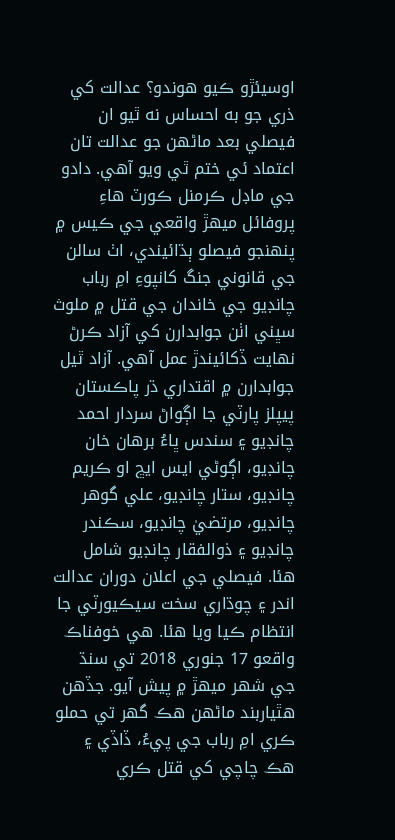اوسيئڙو ڪيو هوندو؟ عدالت کي ذري جو به احساس نه ٿيو ان فيصلي بعد ماڻهن جو عدالت تان اعتماد ئي ختم ٿي ويو آهي. دادو جي ماڊل ڪرمنل ڪورٽ هاءِ پروفائل ميهڙ واقعي جي ڪيس ۾ پنهنجو فيصلو ٻڌائيندي، اٺ سالن جي قانوني جنگ کانپوءِ امِ رباب چانڊيو جي خاندان جي قتل ۾ ملوث سڀني اٺن جوابدارن کي آزاد ڪرڻ نهايت ڏکائيندڙ عمل آهي. آزاد ٿيل جوابدارن ۾ اقتداري ڌر پاڪستان پيپلز پارٽي جا اڳواڻ سردار احمد چانڊيو ۽ سندس ڀاءُ برهان خان چانڊيو، اڳوڻي ايس ايڇ او ڪريم چانڊيو، ستار چانڊيو، علي گوهر چانڊيو، مرتضيٰ چانڊيو، سڪندر چانڊيو ۽ ذوالفقار چانڊيو شامل هئا. فيصلي جي اعلان دوران عدالت اندر ۽ چوڌاري سخت سيڪيورٽي جا انتظام ڪيا ويا هئا. هي خوفناڪ واقعو 17 جنوري 2018 تي سنڌ جي شهر ميهڙ ۾ پيش آيو. جڏهن هٿياربند ماڻهن هڪ گهر تي حملو ڪري امِ رباب جي پيءُ، ڏاڏي ۽ هڪ چاچي کي قتل ڪري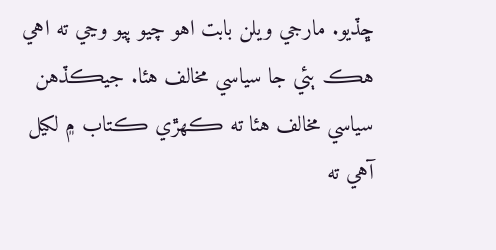ڇڏيو. مارجي ويلن بابت اهو چيو پيو وڃي ته اهي هڪ ٻئي جا سياسي مخالف هئا. جيڪڏهن سياسي مخالف هئا ته ڪهڙي ڪتاب ۾ لکيل آهي ته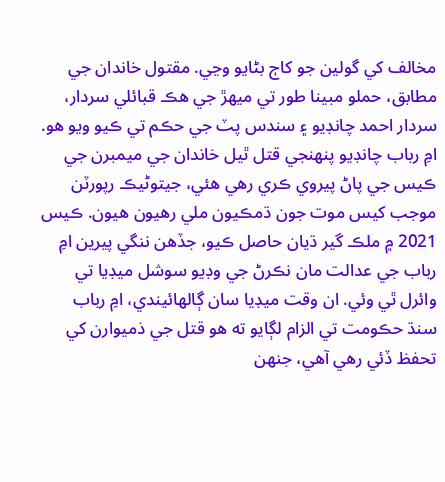مخالف کي گولين جو کاڄ بڻايو وڃي. مقتول خاندان جي مطابق، حملو مبينا طور تي ميهڙ جي هڪ قبائلي سردار، سردار احمد چانڊيو ۽ سندس پٽ جي حڪم تي ڪيو ويو هو. امِ رباب چانڊيو پنهنجي قتل ٿيل خاندان جي ميمبرن جي ڪيس جي پاڻ پيروي ڪري رهي هئي، جيتوڻيڪ رپورٽن موجب کيس موت جون ڌمڪيون ملي رهيون هيون. ڪيس 2021 ۾ ملڪ گير ڌيان حاصل ڪيو، جڏهن ننگي پيرين امِ رباب جي عدالت مان نڪرڻ جي وڊيو سوشل ميڊيا تي وائرل ٿي وئي. ان وقت ميڊيا سان ڳالهائيندي، امِ رباب سنڌ حڪومت تي الزام لڳايو ته هو قتل جي ذميوارن کي تحفظ ڏئي رهي آهي، جنهن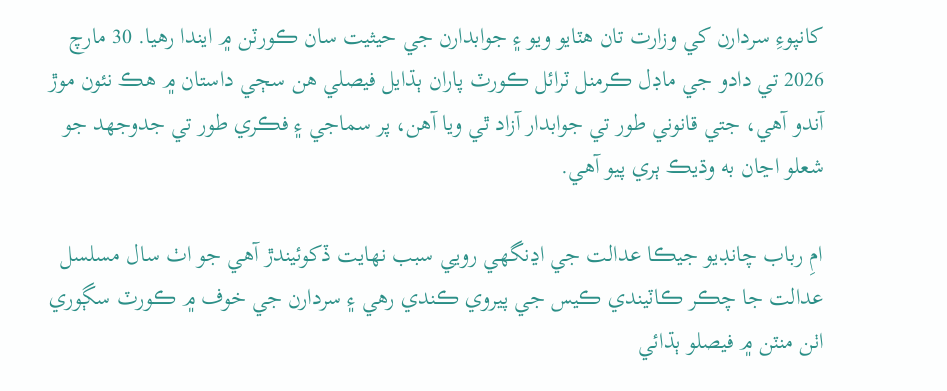کانپوءِ سردارن کي وزارت تان هٽايو ويو ۽ جوابدارن جي حيثيت سان ڪورٽن ۾ ايندا رهيا. 30 مارچ 2026 تي دادو جي ماڊل ڪرمنل ٽرائل ڪورٽ پاران ٻڌايل فيصلي هن سڄي داستان ۾ هڪ نئون موڙ آندو آهي، جتي قانوني طور تي جوابدار آزاد ٿي ويا آهن، پر سماجي ۽ فڪري طور تي جدوجهد جو شعلو اڃان به وڌيڪ ٻري پيو آهي.

امِ رباب چانڊيو جيڪا عدالت جي اڍنگهي رويي سبب نهايت ڏکوئيندڙ آهي جو اٺ سال مسلسل عدالت جا چڪر ڪاٽيندي ڪيس جي پيروي ڪندي رهي ۽ سردارن جي خوف ۾ ڪورٽ سڳوري اٺن منٽن ۾ فيصلو ٻڌائي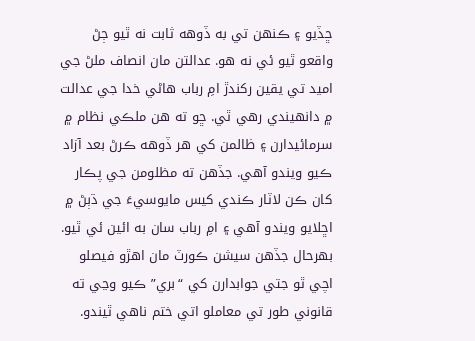ڇڏيو ۽ ڪنهن تي به ڏوهه ثابت نه ٿيو ڄڻ واقعو ٿيو ئي نه هو. عدالتن مان انصاف ملڻ جي اميد تي يقين رکندڙ امِ رباب هاڻي خدا جي عدالت ۾ دانهيندي رهي ٿي. ڇو ته هن ملڪي نظام ۾ سرمائيدارن ۽ ظالمن کي هر ڏوهه ڪرڻ بعد آزاد ڪيو ويندو آهي. جڏهن ته مظلومن جي پڪار کان ڪن لاٽار ڪندي کيس مايوسيءَ جي ڌٻڻ ۾ اڇلايو ويندو آهي ۽ امِ رباب سان به ائين ئي ٿيو. بهرحال جڏهن سيشن ڪورٽ مان اهڙو فيصلو اچي ٿو جتي جوابدارن کي “بري” ڪيو وڃي ته قانوني طور تي معاملو اتي ختم ناهي ٿيندو.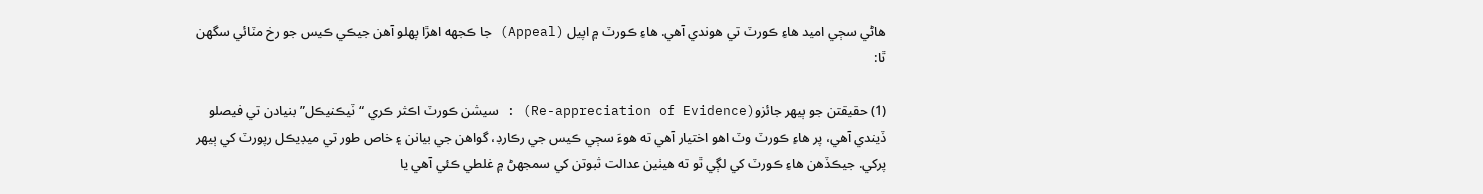هاڻي سڄي اميد هاءِ ڪورٽ تي هوندي آهي. هاءِ ڪورٽ ۾ اپيل (Appeal) جا ڪجهه اهڙا پهلو آهن جيڪي ڪيس جو رخ مٽائي سگهن ٿا:

(1) حقيقتن جو ٻيهر جائزو(Re-appreciation of Evidence) : سيشن ڪورٽ اڪثر ڪري “ٽيڪنيڪل” بنيادن تي فيصلو ڏيندي آهي، پر هاءِ ڪورٽ وٽ اهو اختيار آهي ته هوءَ سڄي ڪيس جي رڪارڊ، گواهن جي بيانن ۽ خاص طور تي ميڊيڪل رپورٽ کي ٻيهر پرکي. جيڪڏهن هاءِ ڪورٽ کي لڳي ٿو ته هيٺين عدالت ثبوتن کي سمجهڻ ۾ غلطي ڪئي آهي يا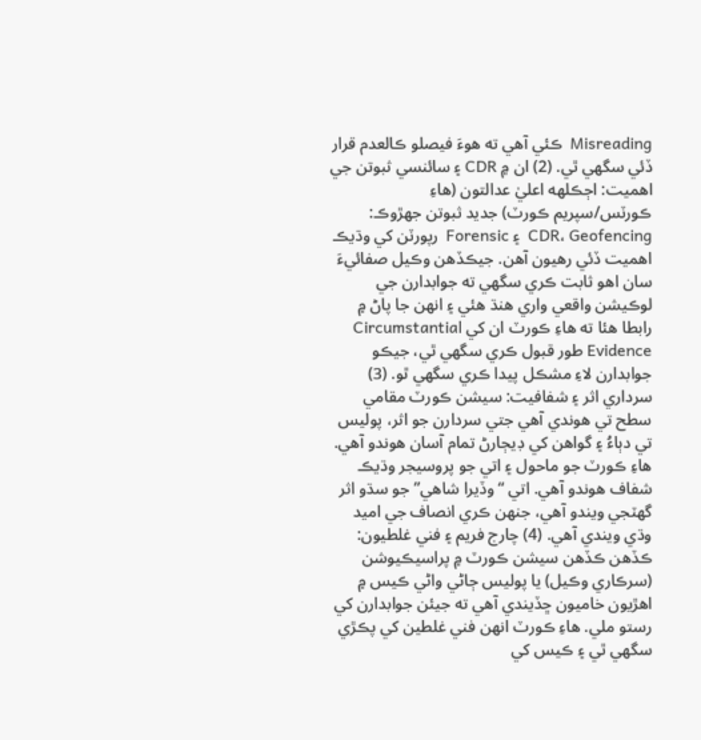Misreading  ڪئي آهي ته هوءَ فيصلو ڪالعدم قرار ڏئي سگهي ٿي. (2) ان ۾ CDR ۽ سائنسي ثبوتن جي اهميت: اڄڪلهه اعليٰ عدالتون (هاءِ ڪورٽس/سپريم ڪورٽ) جديد ثبوتن جهڙوڪ: CDR، Geofencing  ۽ Forensic  رپورٽن کي وڌيڪ اهميت ڏئي رهيون آهن. جيڪڏهن وڪيل صفائيءَ سان اهو ثابت ڪري سگهي ته جوابدارن جي لوڪيشن واقعي واري هنڌ هئي ۽ انهن جا پاڻ ۾ رابطا هئا ته هاءِ ڪورٽ ان کي Circumstantial Evidence طور قبول ڪري سگهي ٿي، جيڪو جوابدارن لاءِ مشڪل پيدا ڪري سگهي ٿو. (3) سرداري اثر ۽ شفافيت: سيشن ڪورٽ مقامي سطح تي هوندي آهي جتي سردارن جو اثر، پوليس تي دٻاءُ ۽ گواهن کي ڊيڄارڻ تمام آسان هوندو آهي. هاءِ ڪورٽ جو ماحول ۽ اتي جو پروسيجر وڌيڪ شفاف هوندو آهي. اتي “وڏيرا شاهي” جو سڌو اثر گهٽجي ويندو آهي، جنهن ڪري انصاف جي اميد وڌي ويندي آهي. (4) چارج فريم ۽ فني غلطيون: ڪڏهن ڪڏهن سيشن ڪورٽ ۾ پراسيڪيوشن  (سرڪاري وڪيل) يا پوليس ڄاڻي واڻي ڪيس ۾ اهڙيون خاميون ڇڏيندي آهي ته جيئن جوابدارن کي رستو ملي. هاءِ ڪورٽ انهن فني غلطين کي پڪڙي سگهي ٿي ۽ ڪيس کي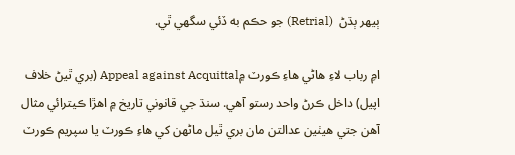ٻيهر ٻڌڻ  (Retrial) جو حڪم به ڏئي سگهي ٿي.

امِ رباب لاءِ هاڻي هاءِ ڪورٽ ۾Appeal against Acquittal (بري ٿيڻ خلاف اپيل) داخل ڪرڻ واحد رستو آهي. سنڌ جي قانوني تاريخ ۾ اهڙا ڪيترائي مثال آهن جتي هيٺين عدالتن مان بري ٿيل ماڻهن کي هاءِ ڪورٽ يا سپريم ڪورٽ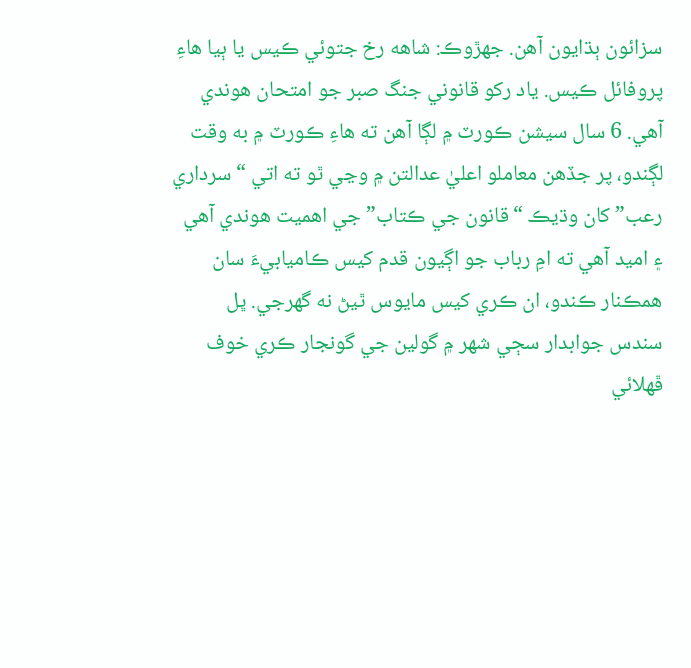سزائون ٻڌايون آهن. جهڙوڪ: شاهه رخ جتوئي ڪيس يا ٻيا هاءِ پروفائل ڪيس. ياد رکو قانوني جنگ صبر جو امتحان هوندي آهي. 6 سال سيشن ڪورٽ ۾ لڳا آهن ته هاءِ ڪورٽ ۾ به وقت لڳندو، پر جڏهن معاملو اعليٰ عدالتن ۾ وڃي ٿو ته اتي “سرداري رعب” کان وڌيڪ “قانون جي ڪتاب” جي اهميت هوندي آهي ۽ اميد آهي ته امِ رباب جو اڳيون قدم کيس ڪاميابيءَ سان همڪنار ڪندو، ان ڪري کيس مايوس ٿيڻ نه گهرجي. ڀل سندس جوابدار سڄي شهر ۾ گولين جي گونجار ڪري خوف ڦهلائي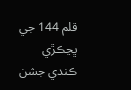قلم 144 جي ڀڃڪڙي ڪندي جشن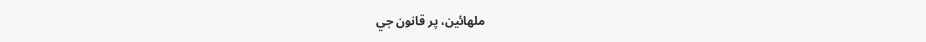ملهائين، پر قانون جي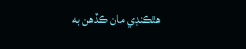هٿڪنڊي مان ڪڏهن به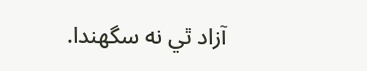آزاد ٿي نه سگهندا.